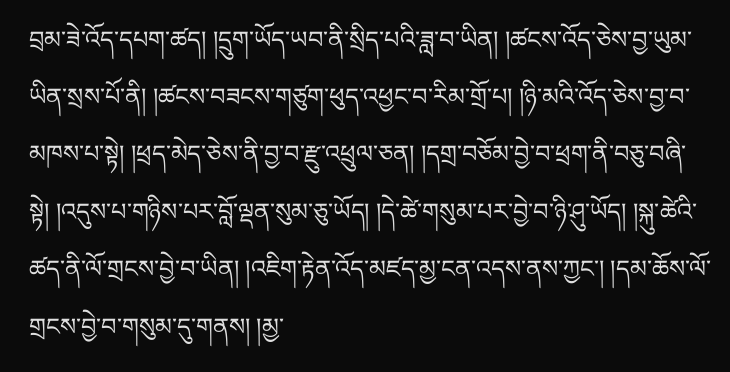བྲམ་ཟེ་འོད་དཔག་ཚད། །དྲུག་ཡོད་ཡབ་ནི་སྲིད་པའི་ཟླ་བ་ཡིན། །ཚངས་འོད་ཅེས་བྱ་ཡུམ་ཡིན་སྲས་པོ་ནི། །ཚངས་བཟངས་གཙུག་ཕུད་འཕྱང་བ་རིམ་གྲོ་པ། །ཉི་མའི་འོད་ཅེས་བྱ་བ་མཁས་པ་སྟེ། །ཕྲད་མེད་ཅེས་ནི་བྱ་བ་རྫུ་འཕྲུལ་ཅན། །དགྲ་བཅོམ་བྱེ་བ་ཕྲག་ནི་བཅུ་བཞི་སྟེ། །འདུས་པ་གཉིས་པར་བློ་ལྡན་སུམ་ཅུ་ཡོད། །དེ་ཚེ་གསུམ་པར་བྱེ་བ་ཉི་ཤུ་ཡོད། །སྐུ་ཚེའི་ཚད་ནི་ལོ་གྲངས་བྱེ་བ་ཡིན། །འཇིག་རྟེན་འོད་མཛད་མྱ་ངན་འདས་ནས་ཀྱང་། །དམ་ཆོས་ལོ་གྲངས་བྱེ་བ་གསུམ་དུ་གནས། །མྱ་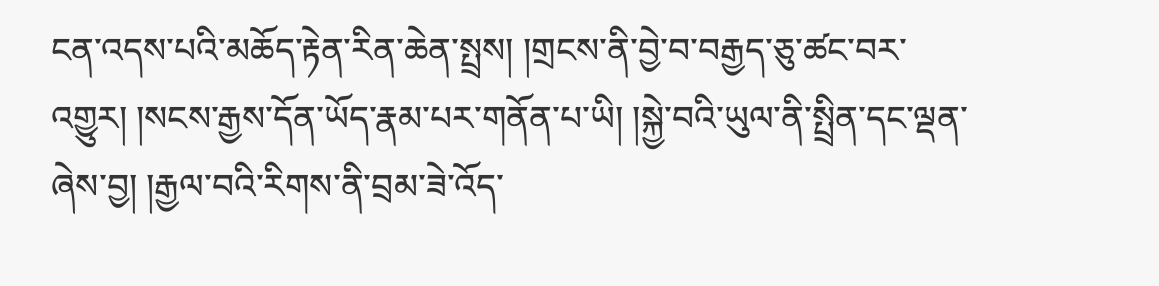ངན་འདས་པའི་མཆོད་རྟེན་རིན་ཆེན་སྤྲས། །གྲངས་ནི་བྱེ་བ་བརྒྱད་ཅུ་ཚང་བར་འགྱུར། །སངས་རྒྱས་དོན་ཡོད་རྣམ་པར་གནོན་པ་ཡི། །སྐྱེ་བའི་ཡུལ་ནི་སྤྲིན་དང་ལྡན་ཞེས་བྱ། །རྒྱལ་བའི་རིགས་ནི་བྲམ་ཟེ་འོད་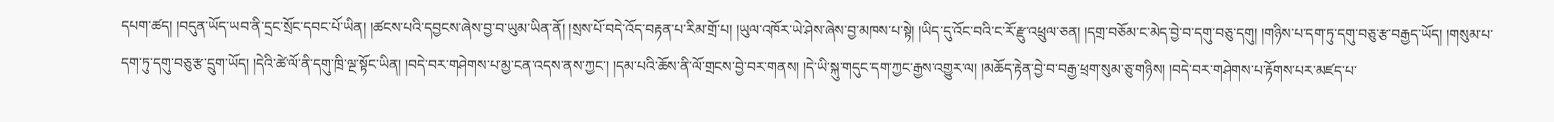དཔག་ཚད། །བདུན་ཡོད་ཡབ་ནི་དྲང་སྲོང་དབང་པོ་ཡིན། །ཚངས་པའི་དབྱངས་ཞེས་བྱ་བ་ཡུམ་ཡིན་ནོ། །སྲས་པོ་བདེ་འོད་བརྟན་པ་རིམ་གྲོ་པ། །ཡུལ་འཁོར་ཡེ་ཤེས་ཞེས་བྱ་མཁས་པ་སྟེ། །ཡིད་དུ་འོང་བའི་ང་རོ་རྫུ་འཕྲུལ་ཅན། །དགྲ་བཅོམ་ང་མེད་བྱེ་བ་དགུ་བཅུ་དགུ། །གཉིས་པ་དག་ཏུ་དགུ་བཅུ་རྩ་བརྒྱད་ཡོད། །གསུམ་པ་དག་ཏུ་དགུ་བཅུ་རྩ་དྲུག་ཡོད། །དེའི་ཚེ་ལོ་ནི་དགུ་ཁྲི་ལྔ་སྟོང་ཡིན། །བདེ་བར་གཤེགས་པ་མྱ་ངན་འདས་ནས་ཀྱང་། །དམ་པའི་ཆོས་ནི་ལོ་གྲངས་བྱེ་བར་གནས། །དེ་ཡི་སྐུ་གདུང་དག་ཀྱང་རྒྱས་འགྱུར་ལ། །མཆོད་རྟེན་བྱེ་བ་བརྒྱ་ཕྲག་སུམ་ཅུ་གཉིས། །བདེ་བར་གཤེགས་པ་རྟོགས་པར་མཛད་པ་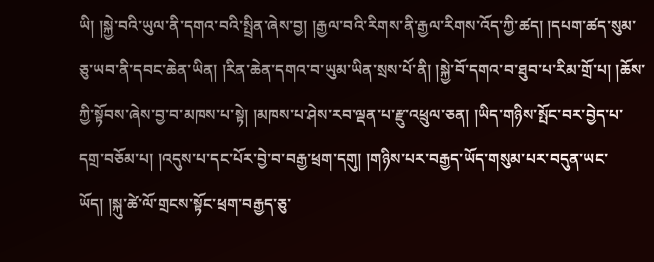ཡི། །སྐྱེ་བའི་ཡུལ་ནི་དགའ་བའི་སྤྲིན་ཞེས་བྱ། །རྒྱལ་བའི་རིགས་ནི་རྒྱལ་རིགས་འོད་ཀྱི་ཚད། །དཔག་ཚད་སུམ་ཅུ་ཡབ་ནི་དབང་ཆེན་ཡིན། །རིན་ཆེན་དགའ་བ་ཡུམ་ཡིན་སྲས་པོ་ནི། །སྐྱེ་བོ་དགའ་བ་ཐུབ་པ་རིམ་གྲོ་པ། །ཆོས་ཀྱི་སྟོབས་ཞེས་བྱ་བ་མཁས་པ་སྟེ། །མཁས་པ་ཤེས་རབ་ལྡན་པ་རྫུ་འཕྲུལ་ཅན། །ཡིད་གཉིས་སྤོང་བར་བྱེད་པ་དགྲ་བཅོམ་པ། །འདུས་པ་དང་པོར་བྱེ་བ་བརྒྱ་ཕྲག་དགུ། །གཉིས་པར་བརྒྱད་ཡོད་གསུམ་པར་བདུན་ཡང་ཡོད། །སྐུ་ཚེ་ལོ་གྲངས་སྟོང་ཕྲག་བརྒྱད་ཅུ་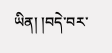ཡིན། །བདེ་བར་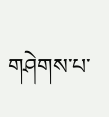གཤེགས་པ་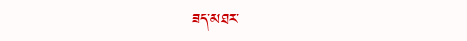ཟད་མཐར་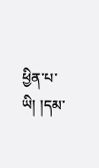ཕྱིན་པ་ཡི། །དམ་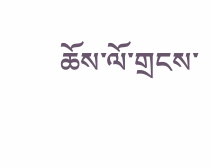ཆོས་ལོ་གྲངས་